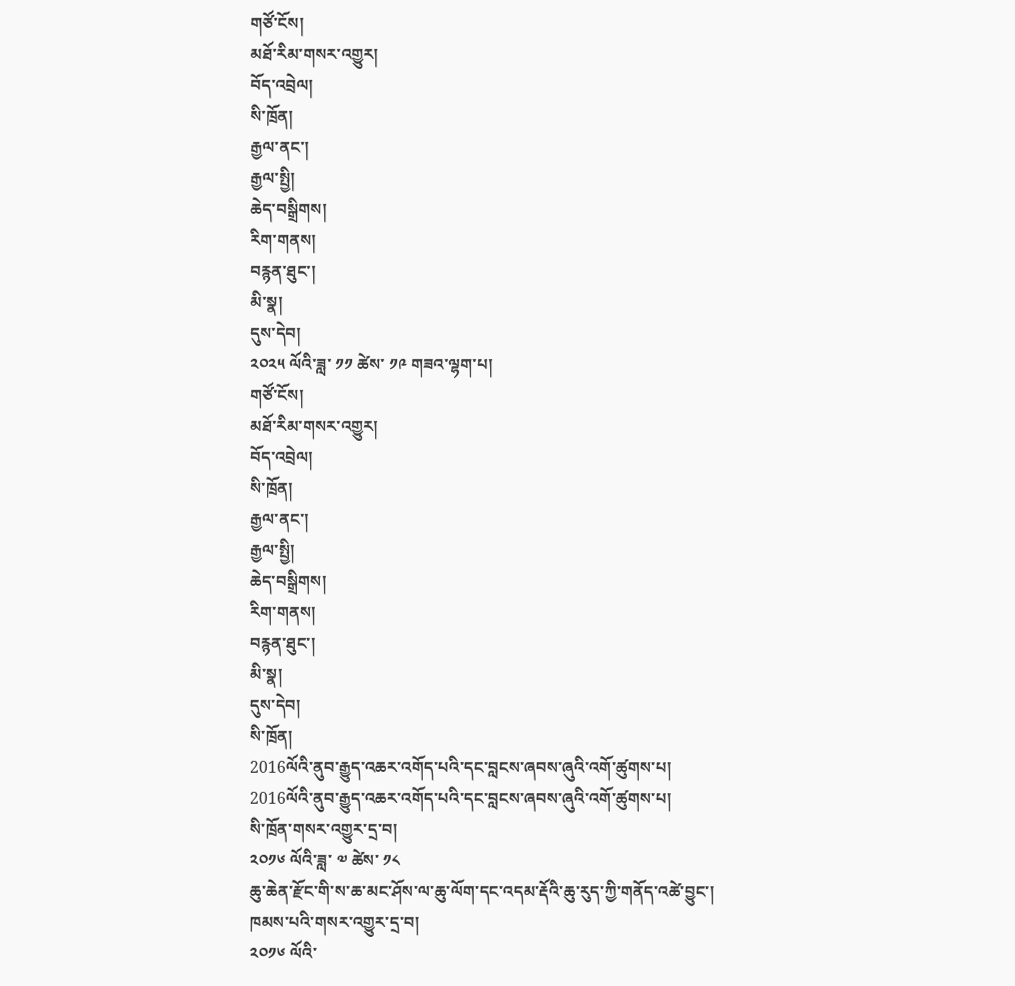གཙོ་ངོས།
མཐོ་རིམ་གསར་འགྱུར།
བོད་འབྲེལ།
སི་ཁྲོན།
རྒྱལ་ནང་།
རྒྱལ་སྤྱི།
ཆེད་བསྒྲིགས།
རིག་གནས།
བརྙན་ཐུང་།
མི་སྣ།
དུས་དེབ།
༢༠༢༥ ལོའི་ཟླ་ ༡༡ ཚེས་ ༡༩ གཟའ་ལྷག་པ།
གཙོ་ངོས།
མཐོ་རིམ་གསར་འགྱུར།
བོད་འབྲེལ།
སི་ཁྲོན།
རྒྱལ་ནང་།
རྒྱལ་སྤྱི།
ཆེད་བསྒྲིགས།
རིག་གནས།
བརྙན་ཐུང་།
མི་སྣ།
དུས་དེབ།
སི་ཁྲོན།
2016ལོའི་ནུབ་རྒྱུད་འཆར་འགོད་པའི་དང་བླངས་ཞབས་ཞུའི་འགོ་ཚུགས་པ།
2016ལོའི་ནུབ་རྒྱུད་འཆར་འགོད་པའི་དང་བླངས་ཞབས་ཞུའི་འགོ་ཚུགས་པ།
སི་ཁྲོན་གསར་འགྱུར་དྲ་བ།
༢༠༡༦ ལོའི་ཟླ་ ༧ ཚེས་ ༡༨
ཆུ་ཆེན་རྫོང་གི་ས་ཆ་མང་ཤོས་ལ་ཆུ་ལོག་དང་འདམ་རྡོའི་ཆུ་རུད་ཀྱི་གནོད་འཚེ་བྱུང་།
ཁམས་པའི་གསར་འགྱུར་དྲ་བ།
༢༠༡༦ ལོའི་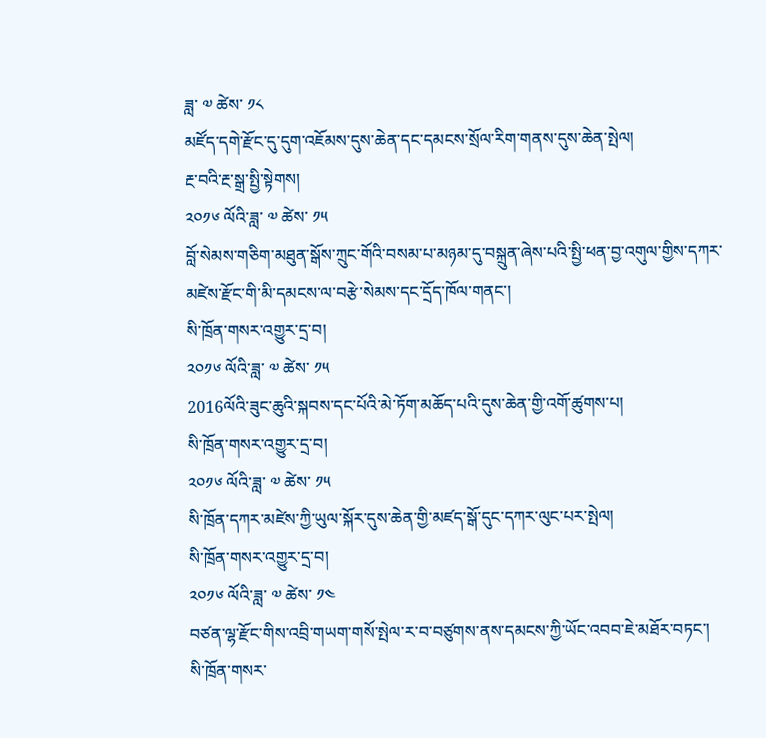ཟླ་ ༧ ཚེས་ ༡༨
མཛོད་དགེ་རྫོང་དུ་དུག་འཇོམས་དུས་ཆེན་དང་དམངས་སྲོལ་རིག་གནས་དུས་ཆེན་སྤེལ།
རྔ་བའི་རྔ་སྒྲ་སྤྱི་སྟེགས།
༢༠༡༦ ལོའི་ཟླ་ ༧ ཚེས་ ༡༥
བློ་སེམས་གཅིག་མཐུན་སྒོས་ཀྲུང་གོའི་བསམ་པ་མཉམ་དུ་བསྐྲུན་ཞེས་པའི་སྤྱི་ཕན་བྱ་འགུལ་གྱིས་དཀར་མཛེས་རྫོང་གི་མི་དམངས་ལ་བརྩེ་སེམས་དང་དྲོད་ཁོལ་གནང་།
སི་ཁྲོན་གསར་འགྱུར་དྲ་བ།
༢༠༡༦ ལོའི་ཟླ་ ༧ ཚེས་ ༡༥
2016ལོའི་ཟུང་ཆུའི་སྐབས་དང་པོའི་མེ་ཏོག་མཆོད་པའི་དུས་ཆེན་གྱི་འགོ་ཚུགས་པ།
སི་ཁྲོན་གསར་འགྱུར་དྲ་བ།
༢༠༡༦ ལོའི་ཟླ་ ༧ ཚེས་ ༡༥
སི་ཁྲོན་དཀར་མཛེས་ཀྱི་ཡུལ་སྐོར་དུས་ཆེན་གྱི་མཛད་སྒོ་དུང་དཀར་ལུང་པར་སྤེལ།
སི་ཁྲོན་གསར་འགྱུར་དྲ་བ།
༢༠༡༦ ལོའི་ཟླ་ ༧ ཚེས་ ༡༤
བཙན་ལྷ་རྫོང་གིས་འབྲི་གཡག་གསོ་སྤེལ་ར་བ་བཙུགས་ནས་དམངས་ཀྱི་ཡོང་འབབ་ཇེ་མཐོར་བཏང་།
སི་ཁྲོན་གསར་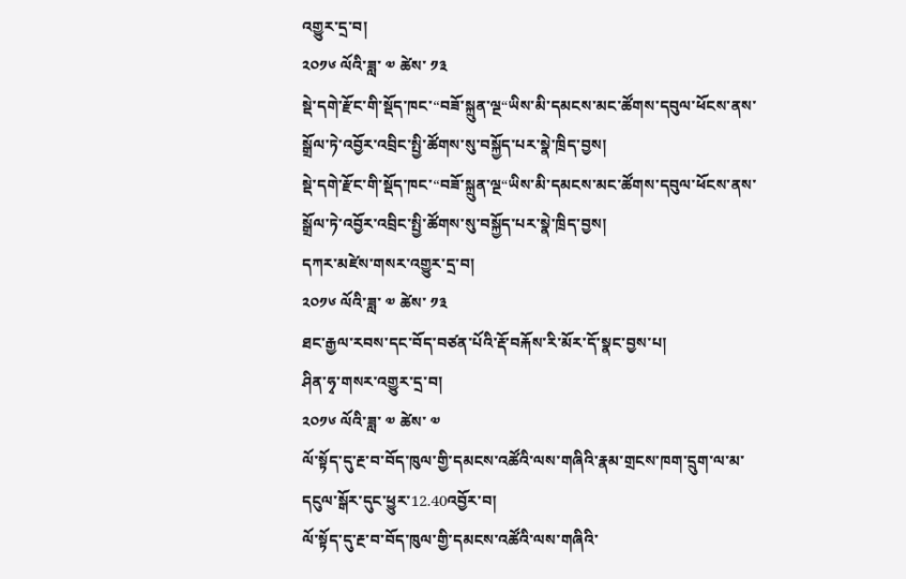འགྱུར་དྲ་བ།
༢༠༡༦ ལོའི་ཟླ་ ༧ ཚེས་ ༡༣
སྡེ་དགེ་རྫོང་གི་སྡོད་ཁང་“བཟོ་སྐྲུན་ལྔ“ཡིས་མི་དམངས་མང་ཚོགས་དབུལ་ཕོངས་ནས་སྒྲོལ་ཏེ་འབྱོར་འབྲིང་སྤྱི་ཚོགས་སུ་བསྐྱོད་པར་སྣེ་ཁྲིད་བྱས།
སྡེ་དགེ་རྫོང་གི་སྡོད་ཁང་“བཟོ་སྐྲུན་ལྔ“ཡིས་མི་དམངས་མང་ཚོགས་དབུལ་ཕོངས་ནས་སྒྲོལ་ཏེ་འབྱོར་འབྲིང་སྤྱི་ཚོགས་སུ་བསྐྱོད་པར་སྣེ་ཁྲིད་བྱས།
དཀར་མཛེས་གསར་འགྱུར་དྲ་བ།
༢༠༡༦ ལོའི་ཟླ་ ༧ ཚེས་ ༡༣
ཐང་རྒྱལ་རབས་དང་བོད་བཙན་པོའི་རྡོ་བརྐོས་རི་མོར་དོ་སྣང་བྱས་པ།
ཤིན་ཧྭ་གསར་འགྱུར་དྲ་བ།
༢༠༡༦ ལོའི་ཟླ་ ༧ ཚེས་ ༧
ལོ་སྟོད་དུ་རྔ་བ་བོད་ཁུལ་གྱི་དམངས་འཚོའི་ལས་གཞིའི་རྣམ་གྲངས་ཁག་དྲུག་ལ་མ་དངུལ་སྒོར་དུང་ཕྱུར་12.40འབྱོར་བ།
ལོ་སྟོད་དུ་རྔ་བ་བོད་ཁུལ་གྱི་དམངས་འཚོའི་ལས་གཞིའི་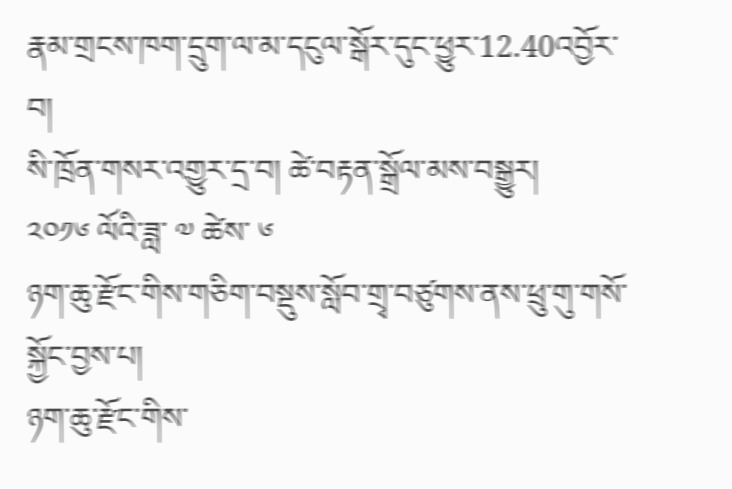རྣམ་གྲངས་ཁག་དྲུག་ལ་མ་དངུལ་སྒོར་དུང་ཕྱུར་12.40འབྱོར་བ།
སི་ཁྲོན་གསར་འགྱུར་དྲ་བ། ཚེ་བརྟན་སྒྲོལ་མས་བསྒྱུར།
༢༠༡༦ ལོའི་ཟླ་ ༧ ཚེས་ ༦
ཉག་ཆུ་རྫོང་གིས་གཅིག་བསྡུས་སློབ་གྲྭ་བཙུགས་ནས་ཕྲུ་གུ་གསོ་སྐྱོང་བྱས་པ།
ཉག་ཆུ་རྫོང་གིས་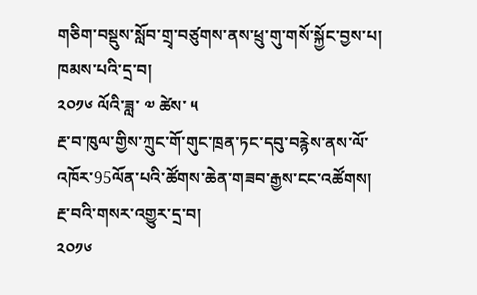གཅིག་བསྡུས་སློབ་གྲྭ་བཙུགས་ནས་ཕྲུ་གུ་གསོ་སྐྱོང་བྱས་པ།
ཁམས་པའི་དྲ་བ།
༢༠༡༦ ལོའི་ཟླ་ ༧ ཚེས་ ༥
རྔ་བ་ཁུལ་གྱིས་ཀྲུང་གོ་གུང་ཁྲན་ཏང་དབུ་བརྙེས་ནས་ལོ་འཁོར་95ལོན་པའི་ཚོགས་ཆེན་གཟབ་རྒྱས་ངང་འཚོགས།
རྔ་བའི་གསར་འགྱུར་དྲ་བ།
༢༠༡༦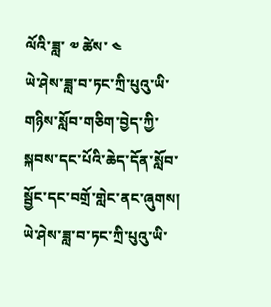ལོའི་ཟླ་ ༧ ཚེས་ ༤
ཡེ་ཤེས་ཟླ་བ་ཏང་ཀྲི་པུའུ་ཡི་གཉིས་སློབ་གཅིག་བྱེད་ཀྱི་སྐབས་དང་པོའི་ཆེད་དོན་སློབ་སྦྱོང་དང་བགྲོ་གླེང་ནང་ཞུགས།
ཡེ་ཤེས་ཟླ་བ་ཏང་ཀྲི་པུའུ་ཡི་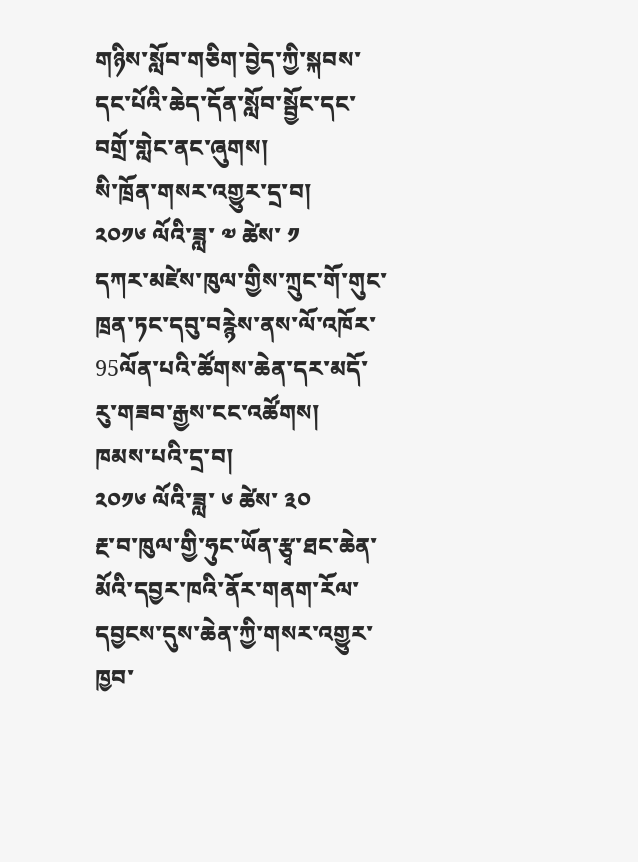གཉིས་སློབ་གཅིག་བྱེད་ཀྱི་སྐབས་དང་པོའི་ཆེད་དོན་སློབ་སྦྱོང་དང་བགྲོ་གླེང་ནང་ཞུགས།
སི་ཁྲོན་གསར་འགྱུར་དྲ་བ།
༢༠༡༦ ལོའི་ཟླ་ ༧ ཚེས་ ༡
དཀར་མཛེས་ཁུལ་གྱིས་ཀྲུང་གོ་གུང་ཁྲན་ཏང་དབུ་བརྙེས་ནས་ལོ་འཁོར་95ལོན་པའི་ཚོགས་ཆེན་དར་མདོ་རུ་གཟབ་རྒྱས་ངང་འཚོགས།
ཁམས་པའི་དྲ་བ།
༢༠༡༦ ལོའི་ཟླ་ ༦ ཚེས་ ༣༠
རྔ་བ་ཁུལ་གྱི་ཧུང་ཡོན་རྩྭ་ཐང་ཆེན་མོའི་དབྱར་ཁའི་ནོར་གནག་རོལ་དབྱངས་དུས་ཆེན་ཀྱི་གསར་འགྱུར་ཁྱབ་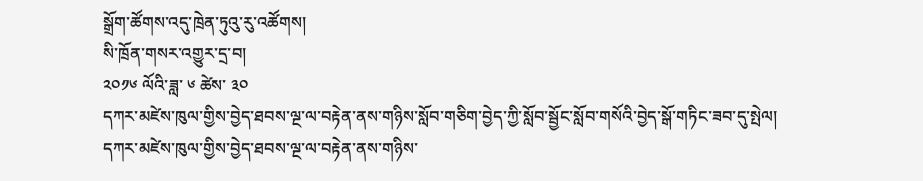སྒྲོག་ཚོགས་འདུ་ཁྲེན་ཏུའུ་རུ་འཚོགས།
སི་ཁྲོན་གསར་འགྱུར་དྲ་བ།
༢༠༡༦ ལོའི་ཟླ་ ༦ ཚེས་ ༣༠
དཀར་མཛེས་ཁུལ་གྱིས་བྱེད་ཐབས་ལྔ་ལ་བརྟེན་ནས་གཉིས་སློབ་གཅིག་བྱེད་ཀྱི་སློབ་སྦྱོང་སློབ་གསོའི་བྱེད་སྒོ་གཏིང་ཟབ་དུ་སྤེལ།
དཀར་མཛེས་ཁུལ་གྱིས་བྱེད་ཐབས་ལྔ་ལ་བརྟེན་ནས་གཉིས་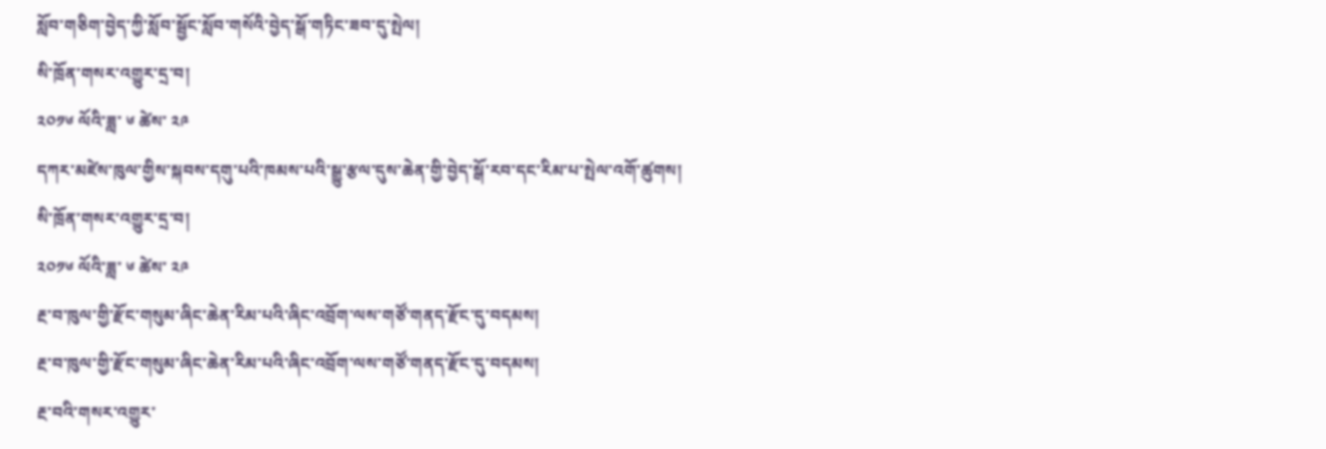སློབ་གཅིག་བྱེད་ཀྱི་སློབ་སྦྱོང་སློབ་གསོའི་བྱེད་སྒོ་གཏིང་ཟབ་དུ་སྤེལ།
སི་ཁྲོན་གསར་འགྱུར་དྲ་བ།
༢༠༡༦ ལོའི་ཟླ་ ༦ ཚེས་ ༢༩
དཀར་མཛེས་ཁུལ་གྱིས་སྐབས་དགུ་པའི་ཁམས་པའི་སྒྱུ་རྩལ་དུས་ཆེན་གྱི་བྱེད་སྒོ་རབ་དང་རིམ་པ་སྤེལ་འགོ་ཚུགས།
སི་ཁྲོན་གསར་འགྱུར་དྲ་བ།
༢༠༡༦ ལོའི་ཟླ་ ༦ ཚེས་ ༢༩
རྔ་བ་ཁུལ་གྱི་རྫོང་གསུམ་ཞིང་ཆེན་རིམ་པའི་ཞིང་འབྲོག་ལས་གཙོ་གནད་རྫོང་དུ་བདམས།
རྔ་བ་ཁུལ་གྱི་རྫོང་གསུམ་ཞིང་ཆེན་རིམ་པའི་ཞིང་འབྲོག་ལས་གཙོ་གནད་རྫོང་དུ་བདམས།
རྔ་བའི་གསར་འགྱུར་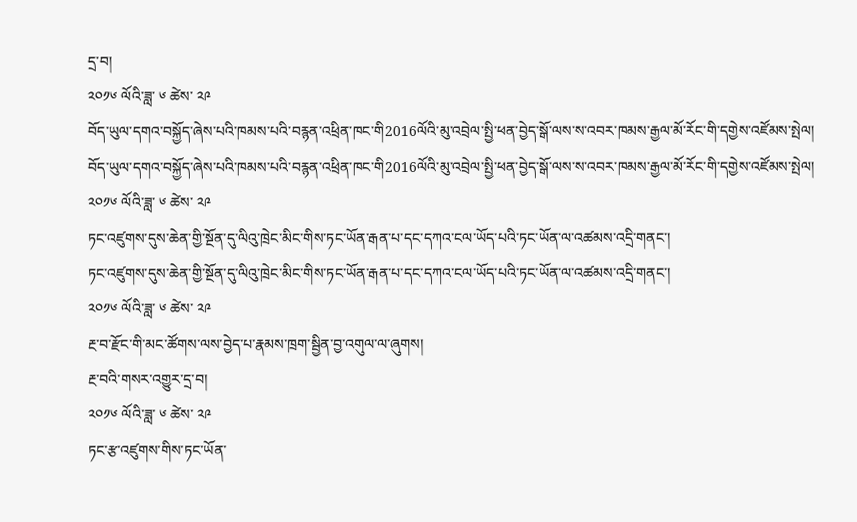དྲ་བ།
༢༠༡༦ ལོའི་ཟླ་ ༦ ཚེས་ ༢༩
བོད་ཡུལ་དགའ་བསྐྱོད་ཞེས་པའི་ཁམས་པའི་བརྙན་འཕྲིན་ཁང་གི2016ལོའི་མུ་འབྲེལ་སྤྱི་ཕན་བྱེད་སྒོ་ལས་ས་འབར་ཁམས་རྒྱལ་མོ་རོང་གི་དགྱེས་འཛོམས་སྤེལ།
བོད་ཡུལ་དགའ་བསྐྱོད་ཞེས་པའི་ཁམས་པའི་བརྙན་འཕྲིན་ཁང་གི2016ལོའི་མུ་འབྲེལ་སྤྱི་ཕན་བྱེད་སྒོ་ལས་ས་འབར་ཁམས་རྒྱལ་མོ་རོང་གི་དགྱེས་འཛོམས་སྤེལ།
༢༠༡༦ ལོའི་ཟླ་ ༦ ཚེས་ ༢༩
ཏང་འཛུགས་དུས་ཆེན་གྱི་སྔོན་དུ་ལིའུ་ཁྲེང་མིང་གིས་ཏང་ཡོན་རྒན་པ་དང་དཀའ་ངལ་ཡོད་པའི་ཏང་ཡོན་ལ་འཚམས་འདྲི་གནང་།
ཏང་འཛུགས་དུས་ཆེན་གྱི་སྔོན་དུ་ལིའུ་ཁྲེང་མིང་གིས་ཏང་ཡོན་རྒན་པ་དང་དཀའ་ངལ་ཡོད་པའི་ཏང་ཡོན་ལ་འཚམས་འདྲི་གནང་།
༢༠༡༦ ལོའི་ཟླ་ ༦ ཚེས་ ༢༩
རྔ་བ་རྫོང་གི་མང་ཚོགས་ལས་བྱེད་པ་རྣམས་ཁྲག་སྦྱིན་བྱ་འགུལ་ལ་ཞུགས།
རྔ་བའི་གསར་འགྱུར་དྲ་བ།
༢༠༡༦ ལོའི་ཟླ་ ༦ ཚེས་ ༢༩
ཏང་རྩ་འཛུགས་གིས་ཏང་ཡོན་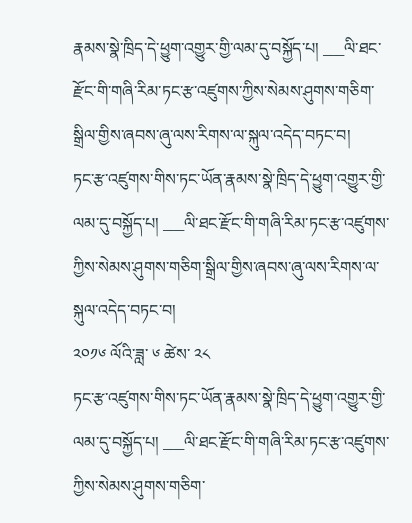རྣམས་སྣེ་ཁྲིད་དེ་ཕྱུག་འགྱུར་གྱི་ལམ་དུ་བསྐྱོད་པ། ___ལི་ཐང་རྫོང་གི་གཞི་རིམ་ཏང་རྩ་འཛུགས་ཀྱིས་སེམས་ཤུགས་གཅིག་སྒྲིལ་གྱིས་ཞབས་ཞུ་ལས་རིགས་ལ་སྐུལ་འདེད་བཏང་བ།
ཏང་རྩ་འཛུགས་གིས་ཏང་ཡོན་རྣམས་སྣེ་ཁྲིད་དེ་ཕྱུག་འགྱུར་གྱི་ལམ་དུ་བསྐྱོད་པ། ___ལི་ཐང་རྫོང་གི་གཞི་རིམ་ཏང་རྩ་འཛུགས་ཀྱིས་སེམས་ཤུགས་གཅིག་སྒྲིལ་གྱིས་ཞབས་ཞུ་ལས་རིགས་ལ་སྐུལ་འདེད་བཏང་བ།
༢༠༡༦ ལོའི་ཟླ་ ༦ ཚེས་ ༢༨
ཏང་རྩ་འཛུགས་གིས་ཏང་ཡོན་རྣམས་སྣེ་ཁྲིད་དེ་ཕྱུག་འགྱུར་གྱི་ལམ་དུ་བསྐྱོད་པ། ___ལི་ཐང་རྫོང་གི་གཞི་རིམ་ཏང་རྩ་འཛུགས་ཀྱིས་སེམས་ཤུགས་གཅིག་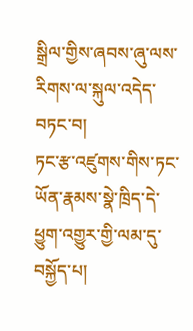སྒྲིལ་གྱིས་ཞབས་ཞུ་ལས་རིགས་ལ་སྐུལ་འདེད་བཏང་བ།
ཏང་རྩ་འཛུགས་གིས་ཏང་ཡོན་རྣམས་སྣེ་ཁྲིད་དེ་ཕྱུག་འགྱུར་གྱི་ལམ་དུ་བསྐྱོད་པ།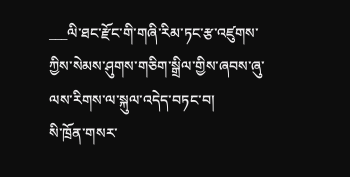___ལི་ཐང་རྫོང་གི་གཞི་རིམ་ཏང་རྩ་འཛུགས་ཀྱིས་སེམས་ཤུགས་གཅིག་སྒྲིལ་གྱིས་ཞབས་ཞུ་ལས་རིགས་ལ་སྐུལ་འདེད་བཏང་བ།
སི་ཁྲོན་གསར་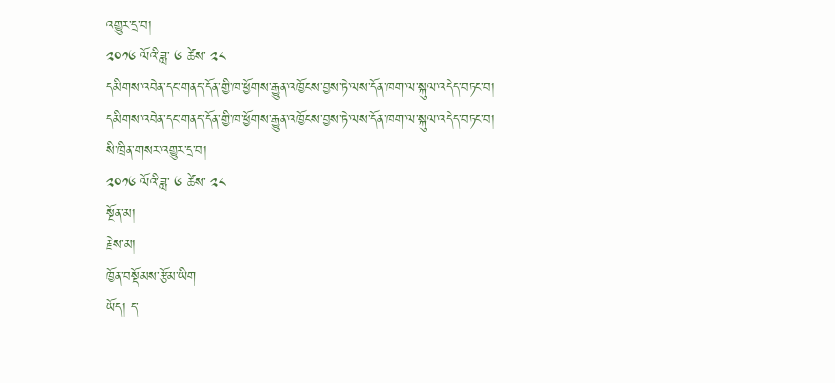འགྱུར་དྲ་བ།
༢༠༡༦ ལོའི་ཟླ་ ༦ ཚེས་ ༢༨
དམིགས་འབེན་དང་གནད་དོན་གྱི་ཁ་ཕྱོགས་རྒྱུན་འཁྱོངས་བྱས་ཏེ་ལས་དོན་ཁག་ལ་སྐུལ་འདེད་བཏང་བ།
དམིགས་འབེན་དང་གནད་དོན་གྱི་ཁ་ཕྱོགས་རྒྱུན་འཁྱོངས་བྱས་ཏེ་ལས་དོན་ཁག་ལ་སྐུལ་འདེད་བཏང་བ།
སི་ཁྲིན་གསར་འགྱུར་དྲ་བ།
༢༠༡༦ ལོའི་ཟླ་ ༦ ཚེས་ ༢༨
སྔོན་མ།
རྗེས་མ།
ཁྱོན་བསྡོམས་རྩོམ་ཡིག
ཡོད། ད་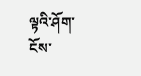ལྟའི་ཤོག་ངོས་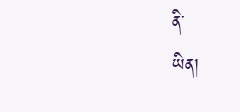ནི་
ཡིན།